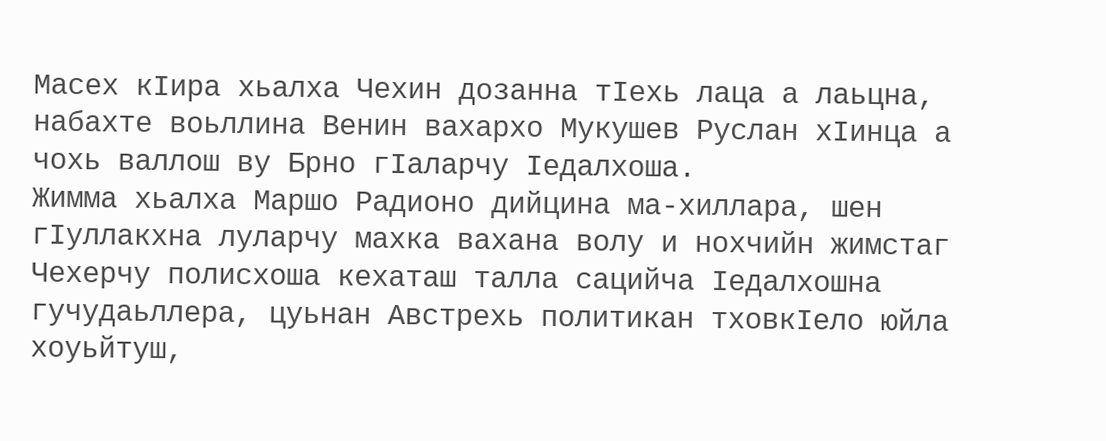Масех кIира хьалха Чехин дозанна тIехь лаца а лаьцна, набахте воьллина Венин вахархо Мукушев Руслан хIинца а чохь валлош ву Брно гIаларчу Iедалхоша.
Жимма хьалха Маршо Радионо дийцина ма-хиллара, шен гIуллакхна луларчу махка вахана волу и нохчийн жимстаг Чехерчу полисхоша кехаташ талла сацийча Iедалхошна гучудаьллера, цуьнан Австрехь политикан тховкIело юйла хоуьйтуш,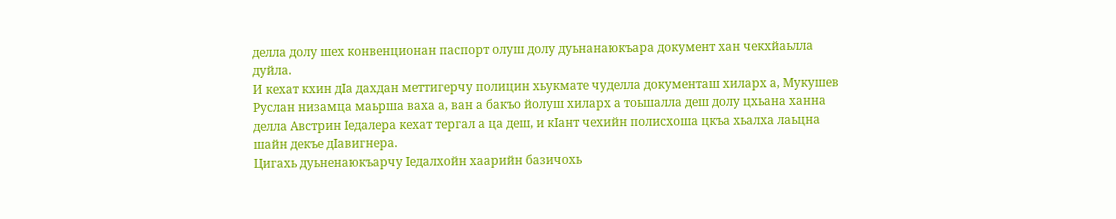делла долу шех конвенционан паспорт олуш долу дуьнанаюкъара документ хан чекхйаьлла дуйла.
И кехат кхин дIа дахдан меттигерчу полицин хьукмате чуделла документаш хиларх а, Мукушев Руслан низамца маьрша ваха а, ван а бакъо йолуш хиларх а тоьшалла деш долу цхьана ханна делла Австрин Iедалера кехат тергал а ца деш, и кIант чехийн полисхоша цкъа хьалха лаьцна шайн декъе дIавигнера.
Цигахь дуьненаюкъарчу Iедалхойн хаарийн базичохь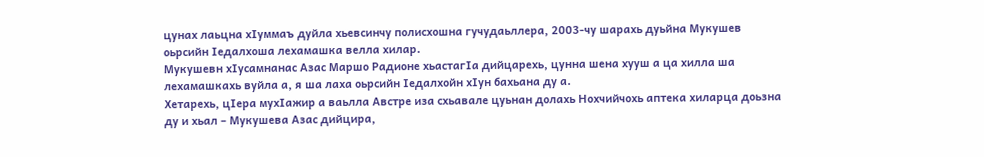цунах лаьцна хIуммаъ дуйла хьевсинчу полисхошна гучудаьллера, 2003-чу шарахь дуьйна Мукушев оьрсийн Iедалхоша лехамашка велла хилар.
Мукушевн хIусамнанас Азас Маршо Радионе хьастагIа дийцарехь, цунна шена хууш а ца хилла ша лехамашкахь вуйла а, я ша лаха оьрсийн Iедалхойн хIун бахьана ду а.
Хетарехь, цIера мухIажир а ваьлла Австре иза схьавале цуьнан долахь Нохчийчохь аптека хиларца доьзна ду и хьал – Мукушева Азас дийцира,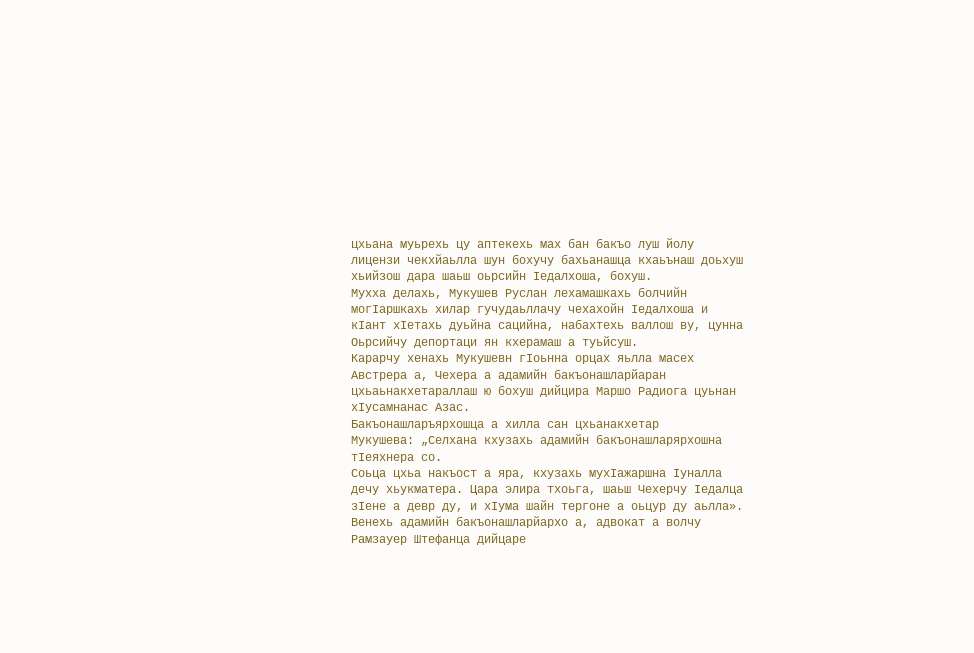цхьана муьрехь цу аптекехь мах бан бакъо луш йолу лицензи чекхйаьлла шун бохучу бахьанашца кхаьънаш доьхуш хьийзош дара шаьш оьрсийн Iедалхоша, бохуш.
Мухха делахь, Мукушев Руслан лехамашкахь болчийн могIаршкахь хилар гучудаьллачу чехахойн Iедалхоша и кIант хIетахь дуьйна сацийна, набахтехь валлош ву, цунна Оьрсийчу депортаци ян кхерамаш а туьйсуш.
Карарчу хенахь Мукушевн гIоьнна орцах яьлла масех Австрера а, Чехера а адамийн бакъонашларйаран цхьаьнакхетараллаш ю бохуш дийцира Маршо Радиога цуьнан хIусамнанас Азас.
Бакъонашларъярхошца а хилла сан цхьанакхетар
Мукушева: „Селхана кхузахь адамийн бакъонашларярхошна тIеяхнера со.
Соьца цхьа накъост а яра, кхузахь мухIажаршна Iуналла дечу хьукматера. Цара элира тхоьга, шаьш Чехерчу Iедалца зIене а девр ду, и хIума шайн тергоне а оьцур ду аьлла».
Венехь адамийн бакъонашларйархо а, адвокат а волчу Рамзауер Штефанца дийцаре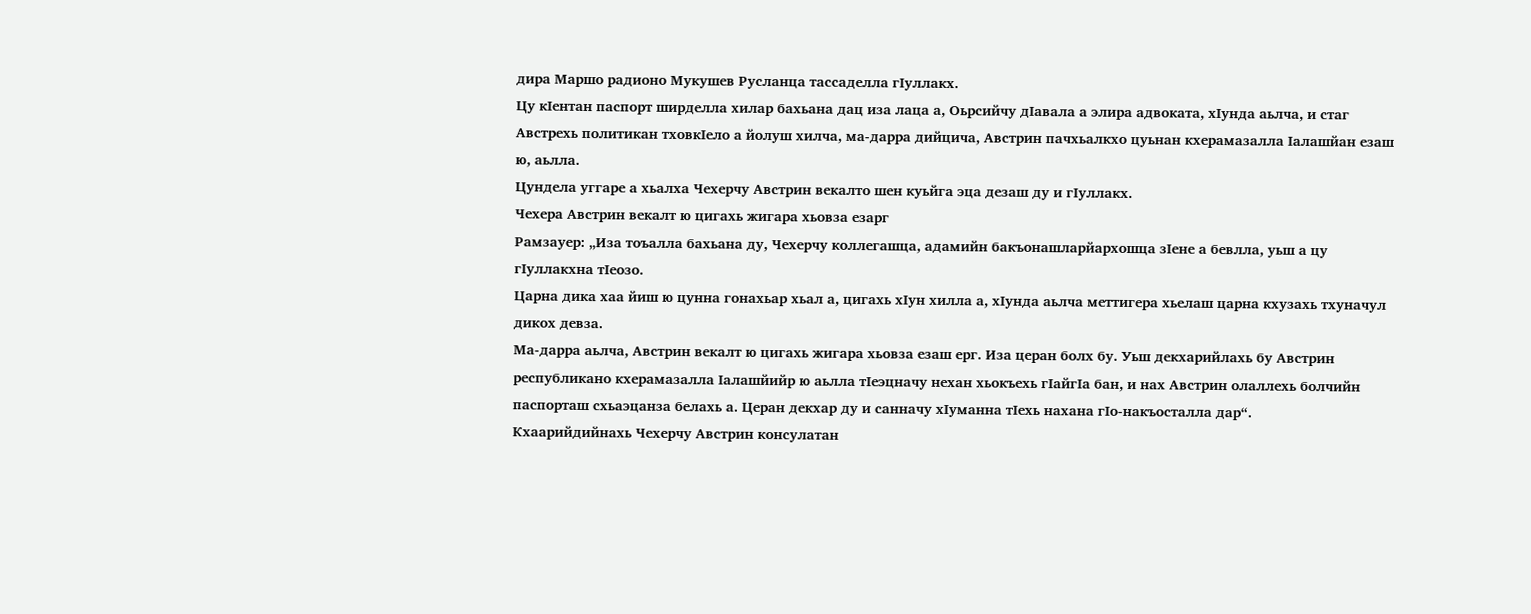дира Маршо радионо Мукушев Русланца тассаделла гIуллакх.
Цу кIентан паспорт ширделла хилар бахьана дац иза лаца а, Оьрсийчу дIавала а элира адвоката, хIунда аьлча, и стаг Австрехь политикан тховкIело а йолуш хилча, ма-дарра дийцича, Австрин пачхьалкхо цуьнан кхерамазалла Iалашйан езаш ю, аьлла.
Цундела уггаре а хьалха Чехерчу Австрин векалто шен куьйга эца дезаш ду и гIуллакх.
Чехера Австрин векалт ю цигахь жигара хьовза езарг
Рамзауер: „Иза тоъалла бахьана ду, Чехерчу коллегашца, адамийн бакъонашларйархошца зIене а бевлла, уьш а цу гIуллакхна тIеозо.
Царна дика хаа йиш ю цунна гонахьар хьал а, цигахь хIун хилла а, хIунда аьлча меттигера хьелаш царна кхузахь тхуначул дикох девза.
Ма-дарра аьлча, Австрин векалт ю цигахь жигара хьовза езаш ерг. Иза церан болх бу. Уьш декхарийлахь бу Австрин республикано кхерамазалла Iалашйийр ю аьлла тIеэцначу нехан хьокъехь гIайгIа бан, и нах Австрин олаллехь болчийн паспорташ схьаэцанза белахь а. Церан декхар ду и санначу хIуманна тIехь нахана гIо-накъосталла дар“.
Кхаарийдийнахь Чехерчу Австрин консулатан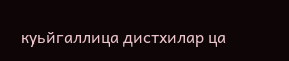куьйгаллица дистхилар ца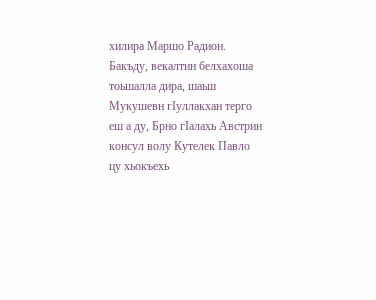хилира Маршо Радион.
Бакъду, векалтин белхахоша тоьшалла дира, шаьш Мукушевн гIуллакхан терго еш а ду, Брно гIалахь Австрин консул волу Кутелек Павло цу хьокъехь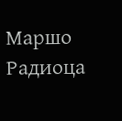Маршо Радиоца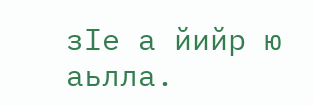зIе а йийр ю аьлла.